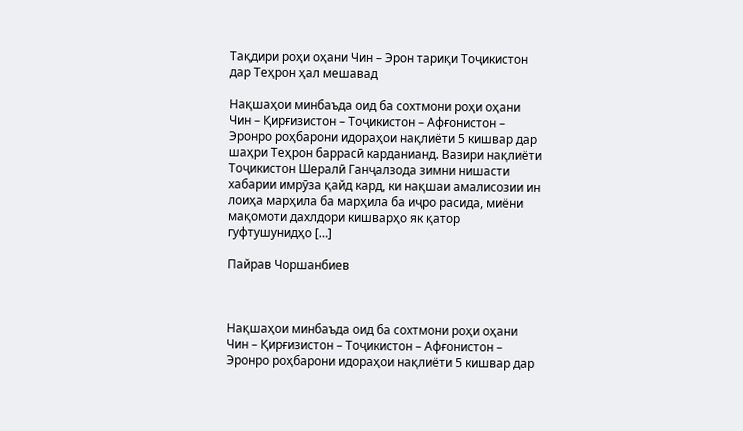Тақдири роҳи оҳани Чин – Эрон тариқи Тоҷикистон дар Теҳрон ҳал мешавад

Нақшаҳои минбаъда оид ба сохтмони роҳи оҳани Чин – Қирғизистон – Тоҷикистон – Афғонистон – Эронро роҳбарони идораҳои нақлиёти 5 кишвар дар шаҳри Теҳрон баррасӣ карданианд. Вазири нақлиёти Тоҷикистон Шералӣ Ганҷалзода зимни нишасти хабарии имрӯза қайд кард, ки нақшаи амалисозии ин лоиҳа марҳила ба марҳила ба иҷро расида, миёни мақомоти дахлдори кишварҳо як қатор гуфтушунидҳо […]

Пайрав Чоршанбиев



Нақшаҳои минбаъда оид ба сохтмони роҳи оҳани Чин – Қирғизистон – Тоҷикистон – Афғонистон – Эронро роҳбарони идораҳои нақлиёти 5 кишвар дар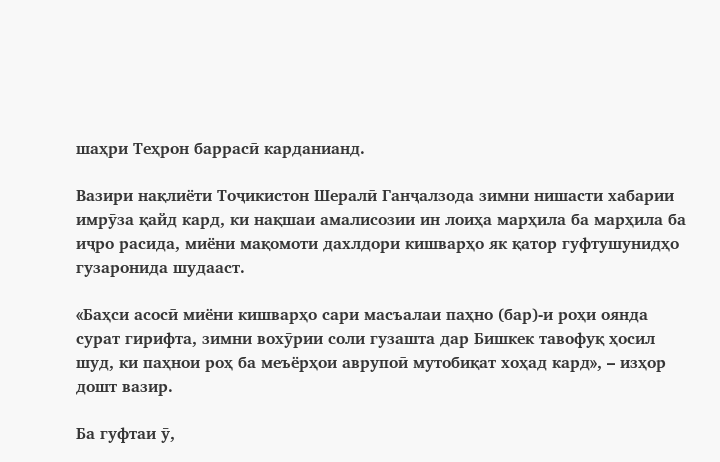шаҳри Теҳрон баррасӣ карданианд.

Вазири нақлиёти Тоҷикистон Шералӣ Ганҷалзода зимни нишасти хабарии имрӯза қайд кард, ки нақшаи амалисозии ин лоиҳа марҳила ба марҳила ба иҷро расида, миёни мақомоти дахлдори кишварҳо як қатор гуфтушунидҳо гузаронида шудааст.

«Баҳси асосӣ миёни кишварҳо сари масъалаи паҳно (бар)-и роҳи оянда сурат гирифта, зимни вохӯрии соли гузашта дар Бишкек тавофуқ ҳосил шуд, ки паҳнои роҳ ба меъёрҳои аврупоӣ мутобиқат хоҳад кард», – изҳор дошт вазир.

Ба гуфтаи ӯ,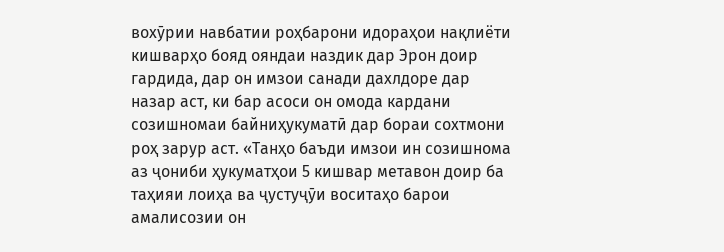вохӯрии навбатии роҳбарони идораҳои нақлиёти кишварҳо бояд ояндаи наздик дар Эрон доир гардида, дар он имзои санади дахлдоре дар назар аст, ки бар асоси он омода кардани созишномаи байниҳукуматӣ дар бораи сохтмони роҳ зарур аст. «Танҳо баъди имзои ин созишнома аз ҷониби ҳукуматҳои 5 кишвар метавон доир ба таҳияи лоиҳа ва ҷустуҷӯи воситаҳо барои амалисозии он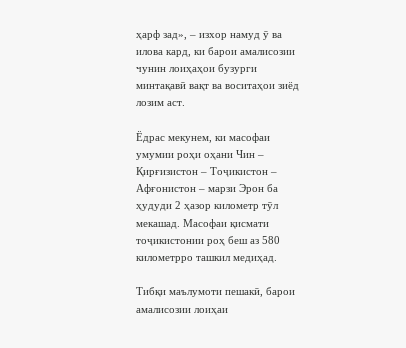ҳарф зад», – изхор намуд ӯ ва илова кард, ки барои амалисозии чунин лоиҳаҳои бузурги минтақавӣ вақт ва воситаҳои зиёд лозим аст.

Ёдрас мекунем, ки масофаи умумии роҳи оҳани Чин – Қирғизистон – Тоҷикистон – Афғонистон – марзи Эрон ба ҳудуди 2 ҳазор километр тӯл мекашад. Масофаи қисмати тоҷикистонии роҳ беш аз 580 километрро ташкил медиҳад.

Тибқи маълумоти пешакӣ, барои амалисозии лоиҳаи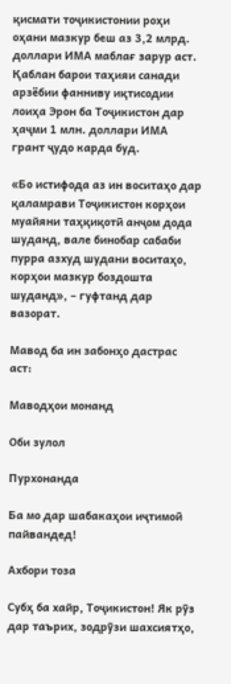қисмати тоҷикистонии роҳи оҳани мазкур беш аз 3,2 млрд. доллари ИМА маблағ зарур аст. Қаблан барои таҳияи санади арзёбии фанниву иқтисодии лоиҳа Эрон ба Тоҷикистон дар ҳаҷми 1 млн. доллари ИМА грант ҷудо карда буд.

«Бо истифода аз ин воситаҳо дар қаламрави Тоҷикистон корҳои муайяни таҳқиқотӣ анҷом дода шуданд, вале бинобар сабаби пурра азхуд шудани воситаҳо, корҳои мазкур боздошта шуданд», – гуфтанд дар вазорат.

Мавод ба ин забонҳо дастрас аст:

Маводҳои монанд

Оби зулол

Пурхонанда

Ба мо дар шабакаҳои иҷтимоӣ пайвандед!

Ахбори тоза

Субҳ ба хайр, Тоҷикистон! Як рӯз дар таърих, зодрӯзи шахсиятҳо,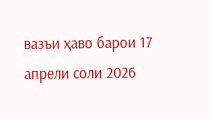вазъи ҳаво барои 17 апрели соли 2026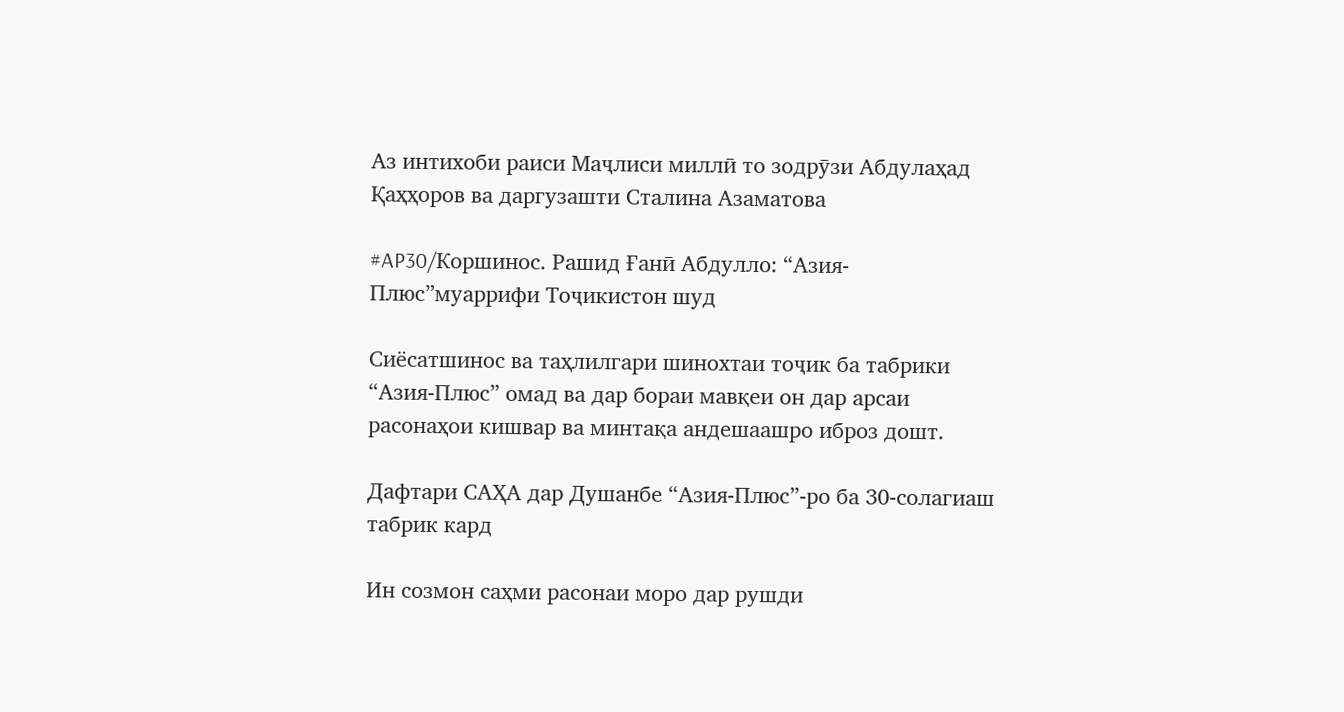Аз интихоби раиси Маҷлиси миллӣ то зодрӯзи Абдулаҳад Қаҳҳоров ва даргузашти Сталина Азаматова

#AP30/Коршинос. Рашид Ғанӣ Абдулло: “Азия-Плюс”муаррифи Тоҷикистон шуд

Сиёсатшинос ва таҳлилгари шинохтаи тоҷик ба табрики “Азия-Плюс” омад ва дар бораи мавқеи он дар арсаи расонаҳои кишвар ва минтақа андешаашро иброз дошт.

Дафтари САҲА дар Душанбе “Азия-Плюс”-ро ба 30-солагиаш табрик кард

Ин созмон саҳми расонаи моро дар рушди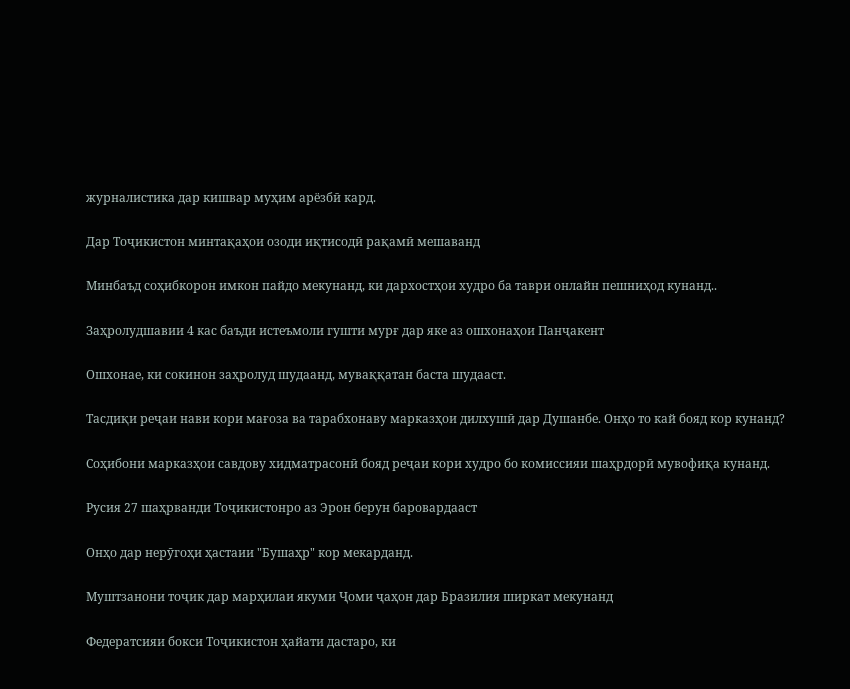журналистика дар кишвар муҳим арёзбӣ кард.

Дар Тоҷикистон минтақаҳои озоди иқтисодӣ рақамӣ мешаванд

Минбаъд соҳибкорон имкон пайдо мекунанд, ки дархостҳои худро ба таври онлайн пешниҳод кунанд..

Заҳролудшавии 4 кас баъди истеъмоли гушти мурғ дар яке аз ошхонаҳои Панҷакент

Ошхонае, ки сокинон заҳролуд шудаанд, муваққатан баста шудааст.

Тасдиқи реҷаи нави кори мағоза ва тарабхонаву марказҳои дилхушӣ дар Душанбе. Онҳо то кай бояд кор кунанд?

Соҳибони марказҳои савдову хидматрасонӣ бояд реҷаи кори худро бо комиссияи шаҳрдорӣ мувофиқа кунанд.

Русия 27 шаҳрванди Тоҷикистонро аз Эрон берун баровардааст

Онҳо дар нерӯгоҳи ҳастаии "Бушаҳр" кор мекарданд.

Муштзанони тоҷик дар марҳилаи якуми Ҷоми ҷаҳон дар Бразилия ширкат мекунанд

Федератсияи бокси Тоҷикистон ҳайати дастаро, ки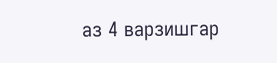аз 4 варзишгар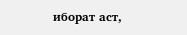иборат аст,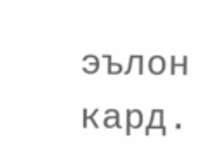эълон кард.